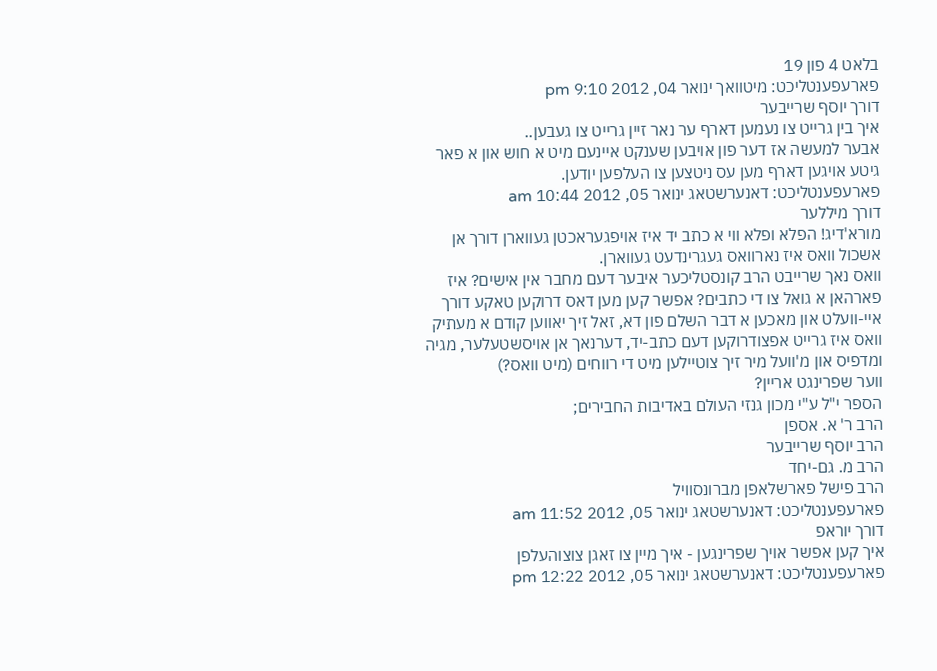בלאט 4 פון 19
פארעפענטליכט: מיטוואך ינואר 04, 2012 9:10 pm
דורך יוסף שרייבער
איך בין גרייט צו נעמען דארף ער נאר זיין גרייט צו געבען..
אבער למעשה אז דער פון אויבען שענקט איינעם מיט א חוש און א פאר גיטע אויגען דארף מען עס ניטצען צו העלפען יודען.
פארעפענטליכט: דאנערשטאג ינואר 05, 2012 10:44 am
דורך מיללער
מורא'דיג! הפלא ופלא ווי א כתב יד איז אויפגעראכטן געווארן דורך אן אשכול וואס איז נארוואס געגרינדעט געווארן.
וואס נאך שרייבט הרב קונסטליכער איבער דעם מחבר אין אישים? איז פארהאן א גואל צו די כתבים? אפשר קען מען דאס דרוקען טאקע דורך איי-וועלט און מאכען א דבר השלם פון דא, זאל זיך יאווען קודם א מעתיק וואס איז גרייט אפצודרוקען דעם כתב-יד, דערנאך אן אויסשטעלער, מגיה ומדפיס און מ'וועל מיר זיך צוטיילען מיט די רווחים (מיט וואס?)
ווער שפרינגט אריין?
הספר י"ל ע"י מכון גנזי העולם באדיבות החבירים;
הרב ר' א. אספן
הרב יוסף שרייבער
הרב מ. גם-יחד
הרב פישל פארשלאפן מברונסוויל
פארעפענטליכט: דאנערשטאג ינואר 05, 2012 11:52 am
דורך יוראפ
איך קען אפשר אויך שפרינגען - איך מיין צו זאגן צוצוהעלפן
פארעפענטליכט: דאנערשטאג ינואר 05, 2012 12:22 pm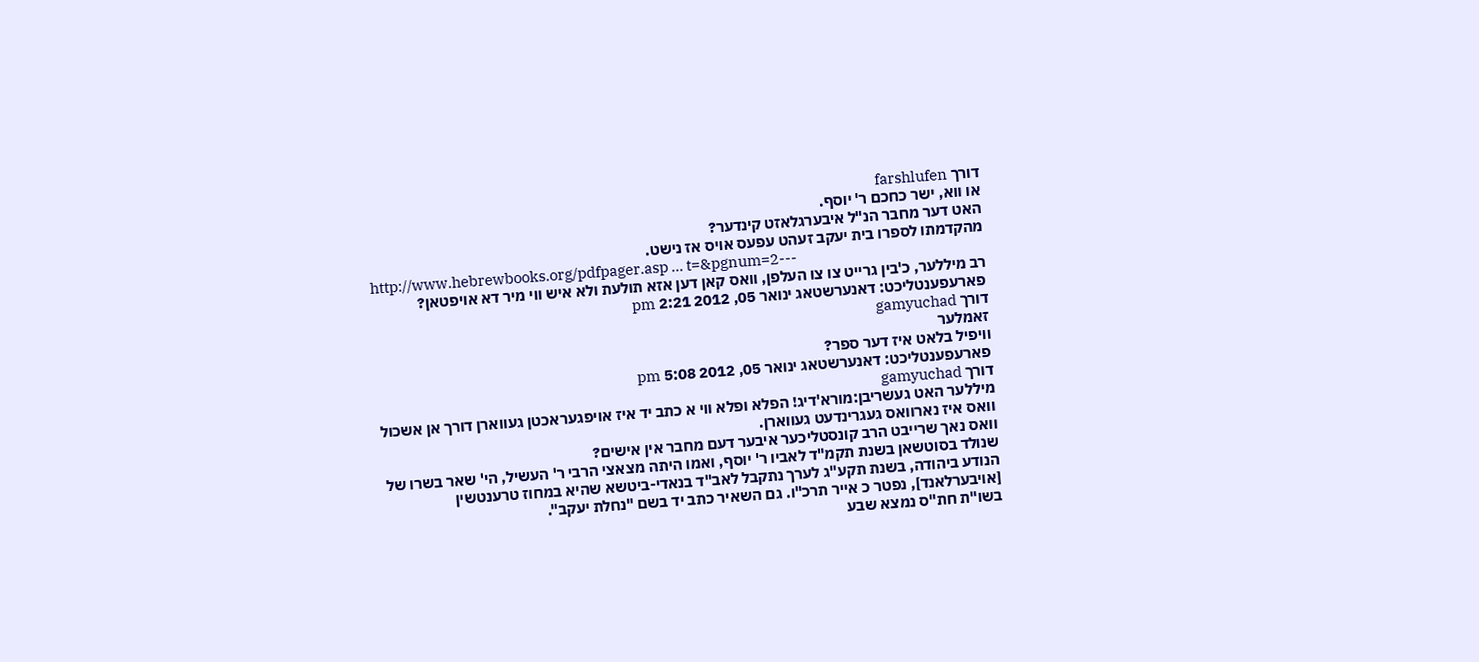דורך farshlufen
או ווא, ישר כחכם ר' יוסף.
האט דער מחבר הנ"ל איבערגלאזט קינדער?
מהקדמתו לספרו בית יעקב זעהט עפעס אויס אז נישט.
http://www.hebrewbooks.org/pdfpager.asp ... t=&pgnum=2---
רב מיללער, כ'בין גרייט צו צו העלפן, וואס קאן דען אזא תולעת ולא איש ווי מיר דא אויפטאן?
פארעפענטליכט: דאנערשטאג ינואר 05, 2012 2:21 pm
דורך gamyuchad
זאמלער
וויפיל בלאט איז דער ספר?
פארעפענטליכט: דאנערשטאג ינואר 05, 2012 5:08 pm
דורך gamyuchad
מיללער האט געשריבן:מורא'דיג! הפלא ופלא ווי א כתב יד איז אויפגעראכטן געווארן דורך אן אשכול וואס איז נארוואס געגרינדעט געווארן.
וואס נאך שרייבט הרב קונסטליכער איבער דעם מחבר אין אישים?
שנולד בסוטשאן בשנת תקמ"ד לאביו ר' יוסף, ואמו היתה מצאצי הרבי ר' העשיל, הי' שאר בשרו של הנודע ביהודה, בשנת תקע"ג לערך נתקבל לאב"ד בנאדי-ביטשא שהיא במחוז טרענטשין [אויבערלאנד], נפטר כ אייר תרכ"ו. גם השאיר כתב יד בשם "נחלת יעקב".
בשו"ת חת"ס נמצא שבע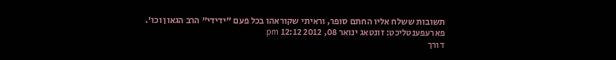תשובות ששלח אליו החתם סופר, וראיתי שקוראהו בכל פעם "ידידי" הרב הגאון וכו'.
פארעפענטליכט: זונטאג ינואר 08, 2012 12:12 pm
דורך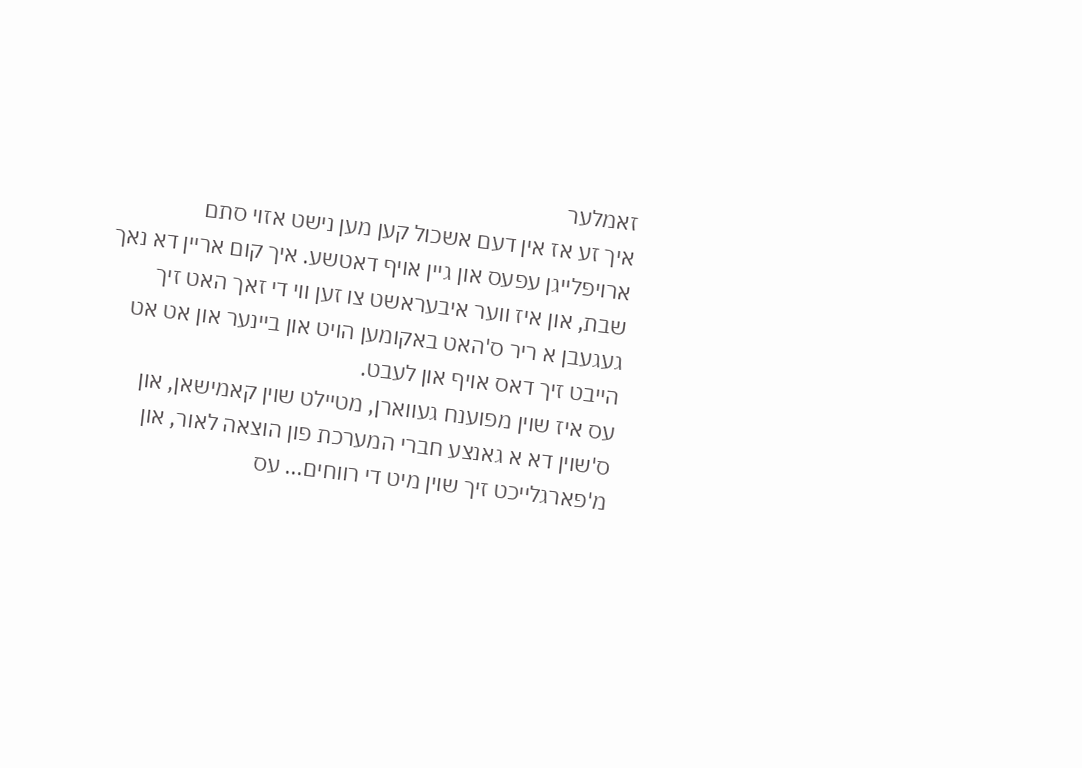זאמלער
איך זע אז אין דעם אשכול קען מען נישט אזוי סתם ארויפלייגן עפעס און גיין אויף דאטשע. איך קום אריין דא נאך שבת, און איז ווער איבעראשט צו זען ווי די זאך האט זיך געגעבן א ריר ס'האט באקומען הויט און ביינער און אט אט הייבט זיך דאס אויף און לעבט.
עס איז שוין מפוענח געווארן, מטיילט שוין קאמישאן, און ס'שוין דא א גאנצע חברי המערכת פון הוצאה לאור, און מ'פארגלייכט זיך שוין מיט די רווחים... עס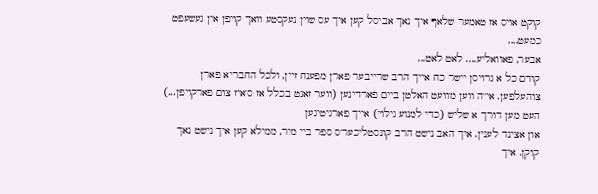קוקט אויס אז טאמער שלאף איך נאך אביסל קען איך עס שוין נעקסטע וואך קויפן אין געשעפט כמעט....
אבער, פאוואליע.... לאט לאט...
קודם כל א גרויסן יישר כח אייך הרב שרייבער פארן מפענח זיין, ולכל החבריא פארן צוהעלפען. אי"ה ווען מ'וועט האלטן ביים פארדינען (ווער זאגט בכלל אז ס'איז צום פארקויפן...) העט מען דורך א שליש (כדי למנוע גילוי) אייך פארגיטיגען
און אצינד לענין. איך האב נישט הרב קונסטליכער'ס ספר ביי מיר, ממילא קען איך נישט נאך קוקן. איך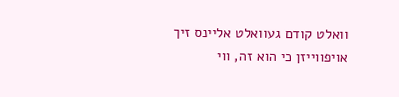וואלט קודם געוואלט אליינס זיך אויפווייזן כי הוא זה, ווי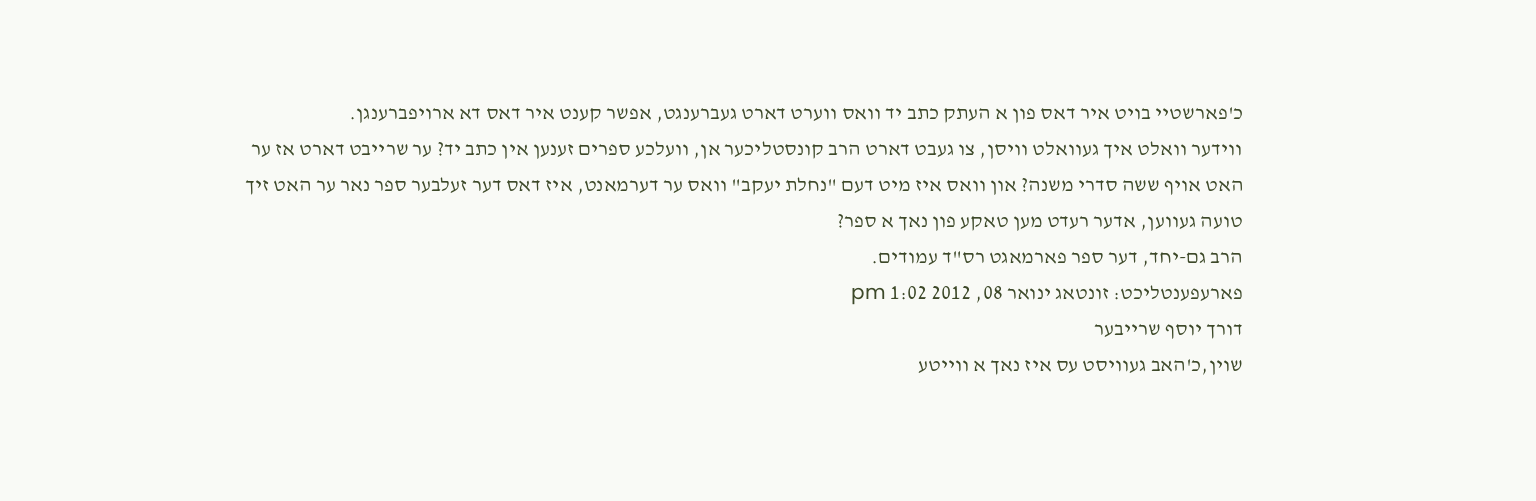כ'פארשטיי בויט איר דאס פון א העתק כתב יד וואס ווערט דארט געברענגט, אפשר קענט איר דאס דא ארויפברענגן.
ווידער וואלט איך געוואלט וויסן, צו געבט דארט הרב קונסטליכער אן, וועלכע ספרים זענען אין כתב יד? ער שרייבט דארט אז ער האט אויף ששה סדרי משנה? און וואס איז מיט דעם "נחלת יעקב" וואס ער דערמאנט, איז דאס דער זעלבער ספר נאר ער האט זיך טועה געווען, אדער רעדט מען טאקע פון נאך א ספר?
הרב גם-יחד, דער ספר פארמאגט רס"ד עמודים.
פארעפענטליכט: זונטאג ינואר 08, 2012 1:02 pm
דורך יוסף שרייבער
שוין,כ'האב געוויסט עס איז נאך א ווייטע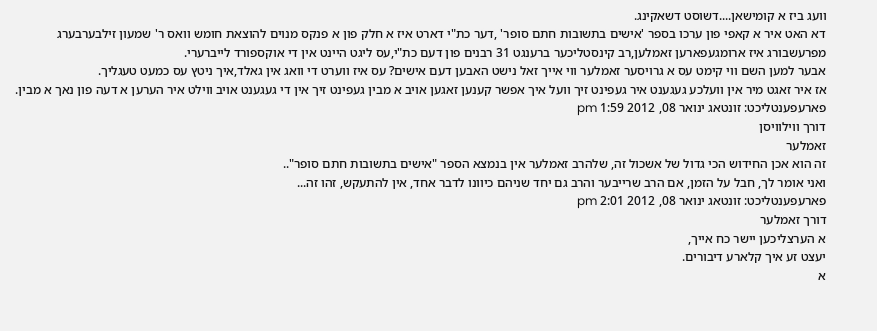וועג ביז א קומישאן....דשוסט דשאקינג.
דא האט איר א קאפי פון ערכו בספר 'אישים בתשובות חתם סופר' ,דער כת"י דארט איז א חלק פון א פנקס מנוים להוצאת חומש וואס ר' שמעון זילבערבערג מפרעשבורג איז ארומגעפארען זאמלען,רב קינסטליכער ברענגט 31 רבנים פון דעם כת"י,עס ליגט היינט אין די אוקספורד לייברערי.
אבער למען השם ווי קימט עס א גרויסער זאמלער ווי אייך זאל נישט האבען דעם אישים? עס איז ווערט די וואג אין גאלד,איך ניטץ עס כמעט טעגליך.
אז איר זאגט מיר אין וועלכע געגענט איר געפינט זיך וועל איך אפשר קענען זאגען אויב א מבין געפינט זיך אין די געגענט אויב ווילט איר הערען א דעה פון נאך א מבין.
פארעפענטליכט: זונטאג ינואר 08, 2012 1:59 pm
דורך ווילוויסן
זאמלער
זה הוא אכן החידוש הכי גדול של אשכול זה, שלהרב זאמלער אין בנמצא הספר "אישים בתשובות חתם סופר"..
ואני אומר לך, חבל על הזמן, אם הרב שרייבער והרב גם יחד שניהם כיוונו לדבר אחד, אין להתעקש, זהו זה...
פארעפענטליכט: זונטאג ינואר 08, 2012 2:01 pm
דורך זאמלער
א הערצליכען יישר כח אייך,
יעצט זע איך קלארע דיבורים.
א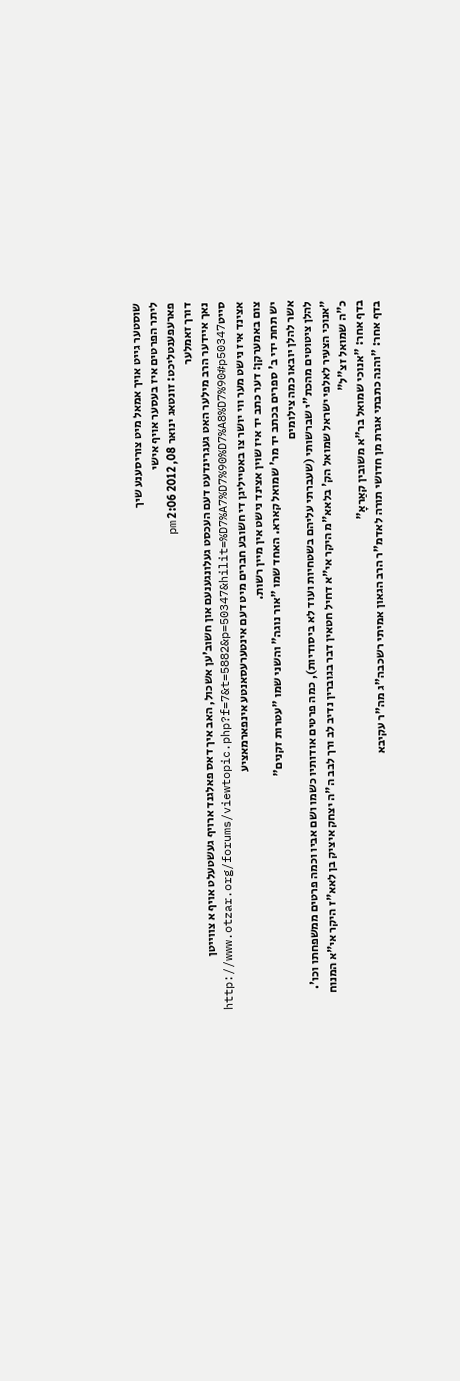שוסטער גייט אויך אמאל מיט צוריסענע שיך
ליתר הפרטים איז בעסער אויף אישי
פארעפענטליכט: זונטאג ינואר 08, 2012 2:06 pm
דורך זאמלער
נאך איידער הרב מילער האט געגרינדעט דעם העכסט געלונגענעם און חשוב'ען אשכול, האב איך דאס פאלגנד ארויף געשטעלט אויף א צווייטן סייטhttp://www.otzar.org/forums/viewtopic.php?f=7&t=5882&p=50347&hilit=%D7%A7%D7%90%D7%A8%D7%90#p50347
אצינד איז נישט מער ווי יושר צו באטייליגן די חשובע חברים מיט דעם אינטערעסאנטע אינפארמאציע
צום באמערקן: דער כתב יד איז שוין אצינד נישט אין מיין רשות.
יש תחת ידי ב' ספרים בכתב יד מר' שמואל קארא. האחד שמו "אור נוגה" והשני שמו "עטרות זקנים"
אשר להלן יובאו כמה צילומים
להלן ציטוטים מהכת"י שברשותי (שעברתי עליהם בשטחיות ועוד לא ביסודיות), כמה פרטים אודותיו כשמו ושם אביו וכמה פרטים ממשפחתו וכו'.
"אנוכי הצעיר לאלפי ישראל שמואל הק' בלאא"מ היקר אי"א דחיל חטאין דבר בגוברין נדיב לב ורך לבב ה"ה יצחק איציק בן לאא"ז היקר אי"א המנוח כ"ה שמואל זצ"ל"
בדף אחר: "אנוכי שמואל בר"א משובין קאַראָ"
בדף אחר: "והנה כתבתי אגרת מן חדושי תורה לאדמ"ר הרב הגאון אמיתי רשכבה"ג מה"ר עקיבא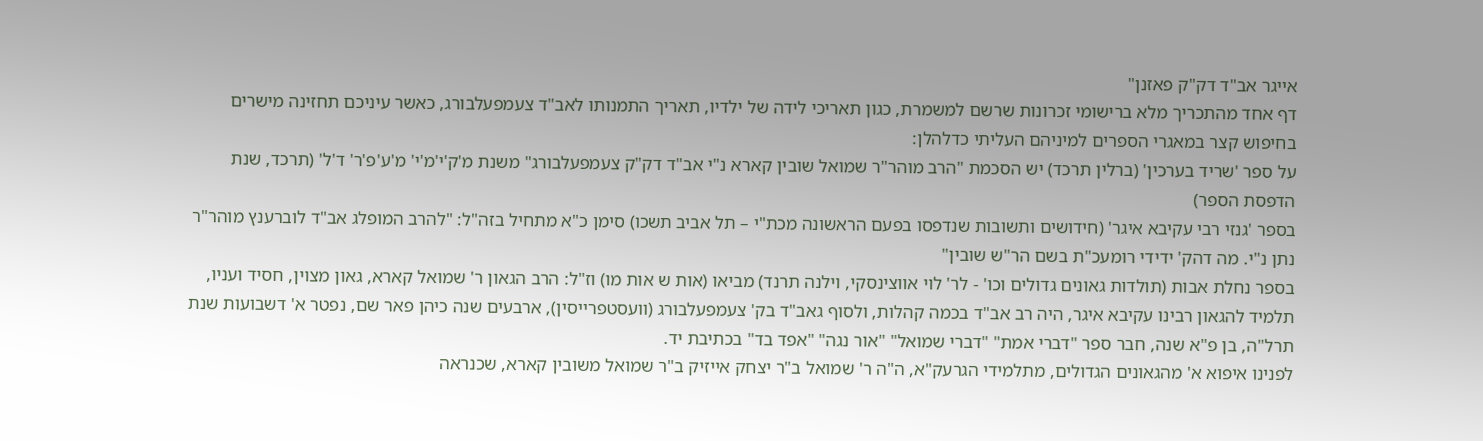אייגר אב"ד דק"ק פאזנן"
דף אחד מהתכריך מלא ברישומי זכרונות שרשם למשמרת, כגון תאריכי לידה של ילדיו, תאריך התמנותו לאב"ד צעמפעלבורג, כאשר עיניכם תחזינה מישרים
בחיפוש קצר במאגרי הספרים למיניהם העליתי כדלהלן:
על ספר 'שריד בערכין' (ברלין תרכד) יש הסכמת "הרב מוהר"ר שמואל שובין קארא נ"י אב"ד דק"ק צעמפעלבורג" משנת מ'ק'י'מ'י' מ'ע'פ'ר' ד'ל' (תרכד, שנת הדפסת הספר)
בספר 'גנזי רבי עקיבא איגר' (חידושים ותשובות שנדפסו בפעם הראשונה מכת"י – תל אביב תשכו) סימן כ"א מתחיל בזה"ל: "להרב המופלג אב"ד לוברענץ מוהר"ר נתן נ"י. מה דהק' ידידי רומעכ"ת בשם הר"ש שובין"
בספר נחלת אבות (תולדות גאונים גדולים וכו' - לר' לוי אווצינסקי, וילנה תרנד) מביאו (אות ש אות מו) וז"ל: הרב הגאון ר' שמואל קארא, גאון מצוין, חסיד ועניו, תלמיד להגאון רבינו עקיבא איגר, היה רב אב"ד בכמה קהלות, ולסוף גאב"ד בק' צעמפעלבורג (וועסטפרייסין), ארבעים שנה כיהן פאר שם, נפטר א' דשבועות שנת תרל"ה, בן פ"א שנה, חבר ספר "דברי אמת" "דברי שמואל" "אור נגה" "אפד בד" בכתיבת יד.
לפנינו איפוא א' מהגאונים הגדולים, מתלמידי הגרעק"א, ה"ה ר' שמואל ב"ר יצחק אייזיק ב"ר שמואל משובין קארא, שכנראה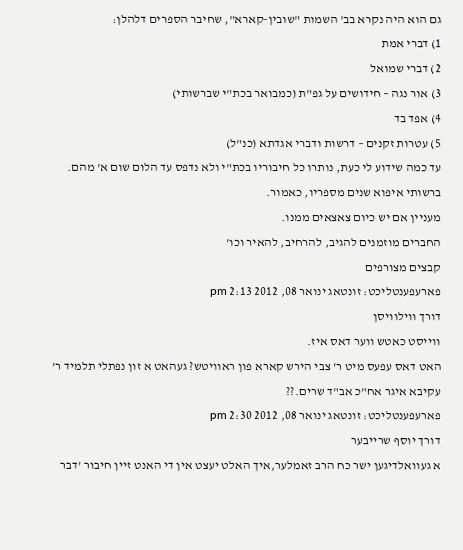גם הוא היה נקרא בב' השמות "שובין-קארא", שחיבר הספרים דלהלן:
1) דברי אמת
2) דברי שמואל
3) אור נגה – חידושים על גפ"ת (כמבואר בכת"י שברשותי)
4) אפד בד
5) עטרות זקנים – דרשות ודברי אגדתא (כנ"ל)
עד כמה שידוע לי כעת, נותרו כל חיבוריו בכת"י ולא נדפס עד הלום שום א' מהם.
ברשותי איפוא שנים מספריו, כאמור.
מעניין אם יש כיום צאצאים ממנו.
החברים מוזמנים להגיב, להרחיב, להאיר וכו'
קבצים מצורפים
פארעפענטליכט: זונטאג ינואר 08, 2012 2:13 pm
דורך ווילוויסן
ווייסט כאטש ווער דאס איז.
האט דאס עפעס מיט ר' צבי הירש קארא פון ראוויטש? געהאט א זון נפתלי תלמיד ר' עקיבא איגר אח"כ אב"ד שרים.??
פארעפענטליכט: זונטאג ינואר 08, 2012 2:30 pm
דורך יוסף שרייבער
א געוואלדיגען ישר כח הרב זאמלער,איך האלט יעצט אין די האנט זיין חיבור 'דבר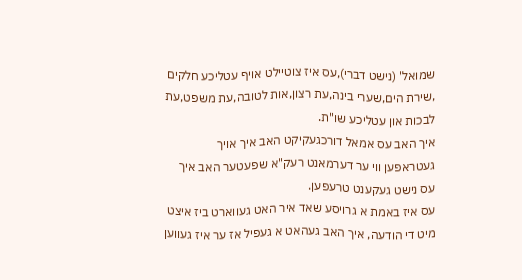שמואל' (נישט דברי),עס איז צוטיילט אויף עטליכע חלקים ,שירת הים,שערי בינה,עת רצון,אות לטובה,עת משפט,עת לבכות און עטליכע שו"ת.
איך האב עס אמאל דורכגעקיקט האב איך אויך געטראפען ווי ער דערמאנט רעק"א שפעטער האב איך עס נישט געקענט טרעפען.
עס איז באמת א גרויסע שאד איר האט געווארט ביז איצט מיט די הודעה, איך האב געהאט א געפיל אז ער איז געווען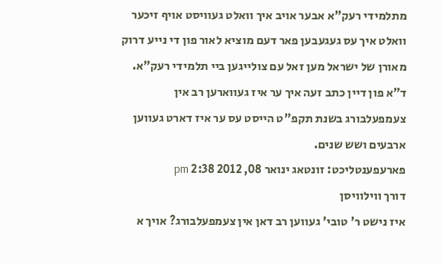מתלמידי רעק"א אבער אויב איך וואלט געוויסט אויף זיכער וואלט איך עס געגעבען פאר דעם מוציא לאור פון די נייע דרוק מאורן של ישראל מען זאל עם צולייגען ביי תלמידי רעק"א.
ד"א פון דיין כתב זעה איך ער איז געווארען רב אין צעמפעלבורג בשנת תקפ"ט הייסט עס ער איז דארט געווען ארבעים ושש שנים.
פארעפענטליכט: זונטאג ינואר 08, 2012 2:38 pm
דורך ווילוויסן
איז נישט ר' טובי' געווען רב דאן אין צעמפעלבורג? אויך א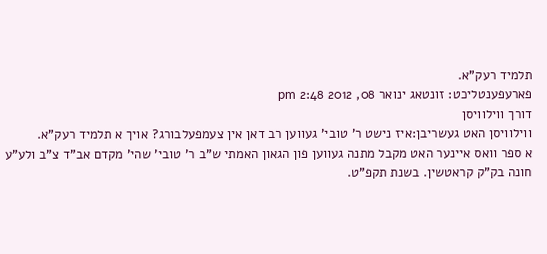תלמיד רעק"א.
פארעפענטליכט: זונטאג ינואר 08, 2012 2:48 pm
דורך ווילוויסן
ווילוויסן האט געשריבן:איז נישט ר' טובי' געווען רב דאן אין צעמפעלבורג? אויך א תלמיד רעק"א.
א ספר וואס איינער האט מקבל מתנה געווען פון הגאון האמתי ש"ב ר' טובי' שהי' מקדם אב"ד צ"ב ולע"ע חונה בק"ק קראטשין. בשנת תקפ"ט.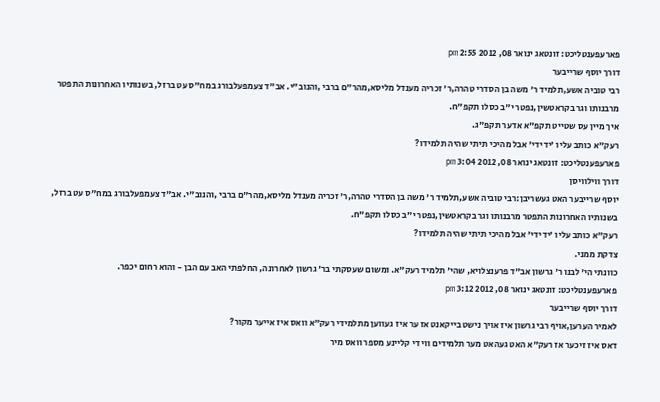פארעפענטליכט: זונטאג ינואר 08, 2012 2:55 pm
דורך יוסף שרייבער
רבי טוביה אשע,תלמיד ר' משה בן הסדרי טהרה,ר' זכריה מענדל מליסא,מהר"ם ברבי ,והנוב"י. אב"ד צעמפעלבורג במח"ס עט ברזל, בשנותיו האחרונות התפטר מרבנותו וגר בקראטשין,נפטר י"ב כסלו תקפ"ח.
איך מיין עס שטייט תקפ"א אדער תקפ"ג.
רעק"א כותב עליו 'ידידי' אבל מהיכי תיתי שהיה תלמידו?
פארעפענטליכט: זונטאג ינואר 08, 2012 3:04 pm
דורך ווילוויסן
יוסף שרייבער האט געשריבן:רבי טוביה אשע,תלמיד ר' משה בן הסדרי טהרה,ר' זכריה מענדל מליסא,מהר"ם ברבי ,והנוב"י. אב"ד צעמפעלבורג במח"ס עט ברזל, בשנותיו האחרונות התפטר מרבנותו וגר בקראטשין,נפטר י"ב כסלו תקפ"ח.
רעק"א כותב עליו 'ידידי' אבל מהיכי תיתי שהיה תלמידו?
צדקת ממני.
כוונתי הי' לבנו ר' גרשון אב"ד פרענצלויא, שהי' תלמיד רעק"א. ומשום שעסקתי בר' גרשון לאחרונה, החלפתי האב עם הבן - והוא רחום יכפר.
פארעפענטליכט: זונטאג ינואר 08, 2012 3:12 pm
דורך יוסף שרייבער
לאמיר הערען,אויף רבי גרשון איז אויך נישט בייקאנט אז ער איז געווען מתלמידי רעק"א וואס איז אייער מקור?
דאס איז זיכער אז רעק"א האט געהאט מער תלמידים ווי די קליינע מספר וואס מיר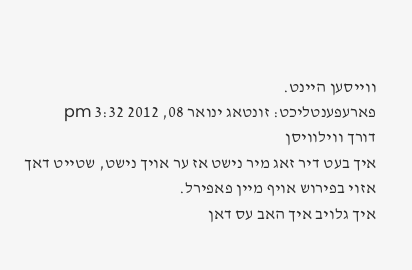ווייסען היינט.
פארעפענטליכט: זונטאג ינואר 08, 2012 3:32 pm
דורך ווילוויסן
איך בעט דיר זאג מיר נישט אז ער אויך נישט, שטייט דאך אזוי בפירוש אויף מיין פאפירל.
איך גלויב איך האב עס דאן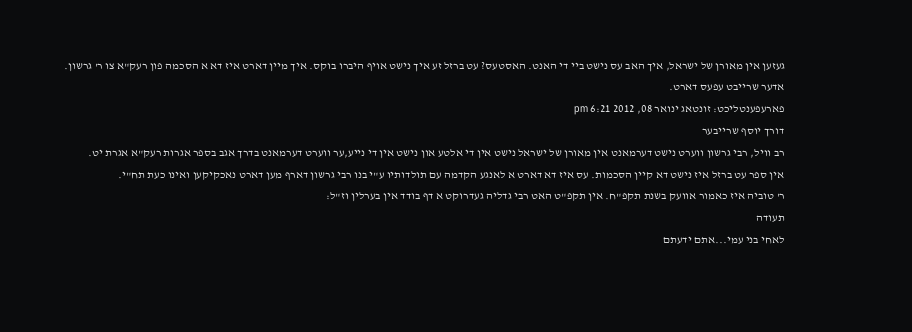געזען אין מאורן של ישראל, איך האב עס נישט ביי די האנט. האסטעס? עט ברזל זע איך נישט אויף היברו בוקס. איך מיין דארט איז דא א הסכמה פון רעק"א צו ר' גרשון. אדער שרייבט עפעס דארט.
פארעפענטליכט: זונטאג ינואר 08, 2012 6:21 pm
דורך יוסף שרייבער
רב וויל, רבי גרשון ווערט נישט דערמאנט אין מאורן של ישראל נישט אין די אלטע און נישט אין די נייע,ער ווערט דערמאנט בדרך אגב בספר אגרות רעק"א אגרת יט.
אין ספר עט ברזל איז נישט דא קיין הסכמות. עס איז דא דארט א לאנגע הקדמה עם תולדותיו ע"י בנו רבי גרשון דארף מען דארט נאכקיקען ואינו כעת תח"י.
ר' טוביה איז כאמור אוועק בשנת תקפ"ח. אין תקפ"ט האט רבי גדליה געדרוקט א דף בודד אין בערלין וז"ל:
תעודה
לאחי בני עמי...אתם ידעתם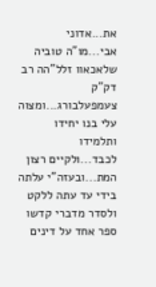את...אדוני אבי...מו"ה טוביה שלאכאוו זלל"הה רב דק"ק צעמפעלבורג...ומצוה עלי בנו יחידו ותלמידו לכבד...ולקיים רצון המת...ובעזה"י עלתה בידי עד עתה ללקט ולסדר מדברי קדשו ספר אחד על דינים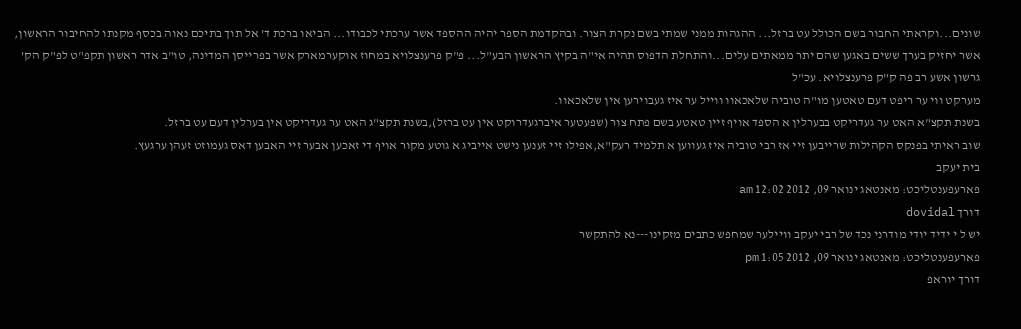שונים...וקראתי החבור בשם הכולל עט ברזל... ההגהות ממני שמתי בשם נקרת הצור. ובהקדמת הספר יהיה ההספד אשר ערכתי לכבודו... הביאו ברכת ד’ אל תוך בתיכם נאוה בכסף מקנתו להחיבור הראשון, אשר יחזיק בערך ששים באגען שהם יתר ממאתים עלים...והתחלת הדפוס תהיה אי"ה בקיץ הראשון הבע"ל... פ"ק פרענצלויא במחוז אוקערמארק אשר בפרייסן המדינה, טו"ב אדר ראשון תקפ"ט לפ"ק הק’ גרשון אשע רב פה ק"ק פרענצלויא. עכ"ל
מערקט ווי ער ריפט דעם טאטען מו"ה טוביה שלאכאוו ווייל ער איז געבוירען אין שלאכאוו.
בשנת תקצ"א האט ער געדריקט בבערלין א הספד אויף זיין טאטע בשם פתח צור (שפעטער איברגעדרוקט אין עט ברזל),בשנת תקצ"ג האט ער געדריקט אין בערלין דעם עט ברזל.
שוב ראיתי בפנקס הקהילות שרייבען זיי אז רבי טוביה איז געווען א תלמיד רעק"א,אפילו זיי זענען נישט אייביג א גוטע מקור אויף די זאכען אבער זיי האבען דאס געמוזט זעהן ערגעץ.
בית יעקב
פארעפענטליכט: מאנטאג ינואר 09, 2012 12:02 am
דורך dovidal
יש ל י ידיד יודי מודרני נכד של רבי יעקב וויילער שמחפש כתבים מזקינו---נא להתקשר
פארעפענטליכט: מאנטאג ינואר 09, 2012 1:05 pm
דורך יוראפ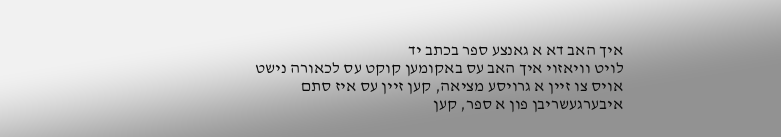איך האב דא א גאנצע ספר בכתב יד
לויט וויאזוי איך האב עס באקומען קוקט עס לכאורה נישט אויס צו זיין א גרויסע מציאה, קען זיין עס איז סתם איבערגעשריבן פון א ספר, קען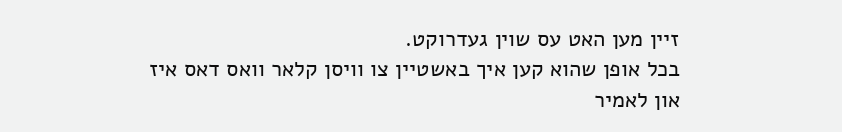זיין מען האט עס שוין געדרוקט.
בכל אופן שהוא קען איך באשטיין צו וויסן קלאר וואס דאס איז
און לאמיר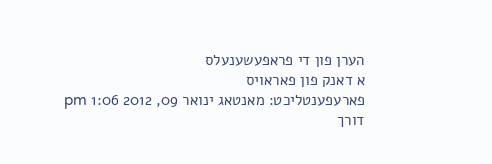הערן פון די פראפעשענעלס
א דאנק פון פאראויס
פארעפענטליכט: מאנטאג ינואר 09, 2012 1:06 pm
דורך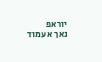יוראפ
נאך א עמוד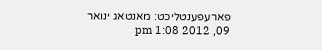פארעפענטליכט: מאנטאג ינואר 09, 2012 1:08 pm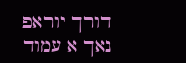דורך יוראפ
נאך א עמוד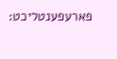פארעפענטליכט: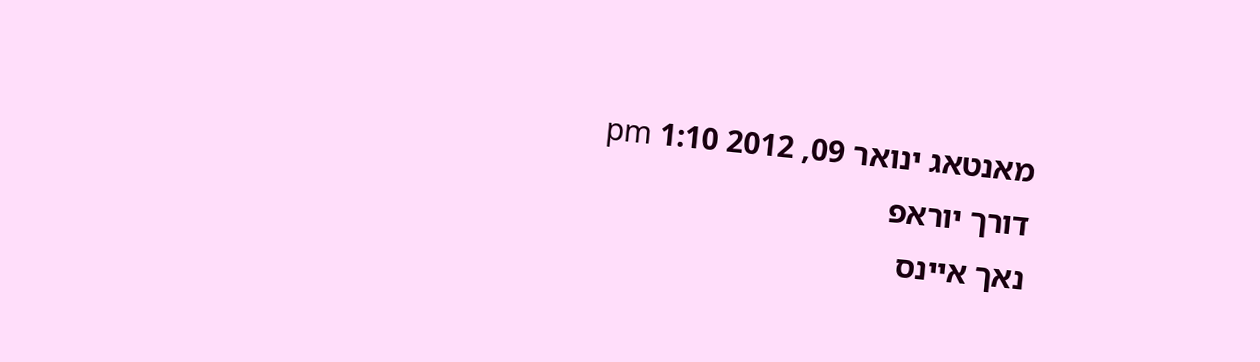מאנטאג ינואר 09, 2012 1:10 pm
דורך יוראפ
נאך איינס